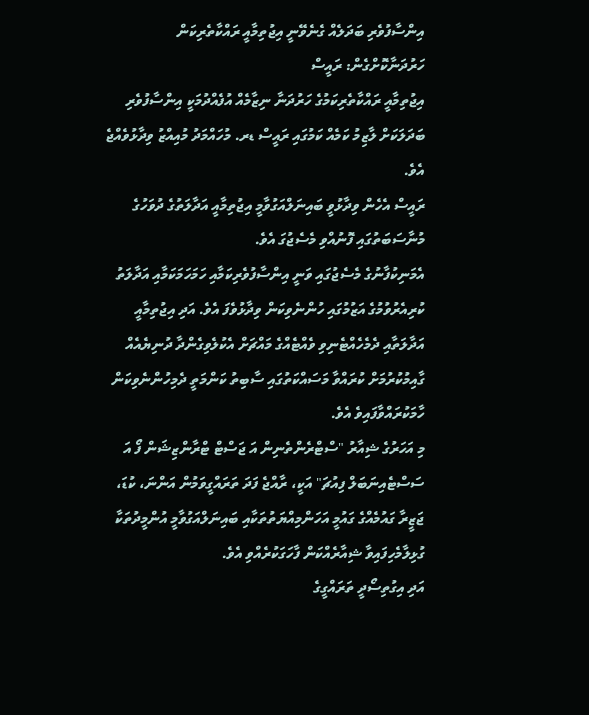އިންސާފުވެރި ބަދަލެއް ގެނެވޭނީ އިޖުތިމާއީ ރައްކާތެރިކަން ހަރުދަނާކޮށްގެން: ރައީސް
އިޖުތިމާއީ ރައްކާތެރިކަމުގެ ހަރުދަނާ ނިޒާމެއް އުފެއްދުމަކީ އިންސާފުވެރި ބަދަލަކަށް ލާޒިމު ކަމެއް ކަމުގައި ރައީސް ޑރ. މުހައްމަދު މުއިއްޒު ވިދާޅުވެއްޖެ އެވެ.
ރައީސް އެހެން ވިދާޅުވީ ބައިނަލްއަގުވާމީ އިޖުތިމާއީ އަދާލަތުގެ ދުވަހުގެ މުނާސަބަތުގައި ފޮނުއްވި މެސެޖުގަ އެވެ.
އެމަނިކުފާނުގެ މެސެޖުގައި ވަނީ އިންސާފުވެރިކަމާއި ހަމަހަމަކަމާއި އަދާލަތު ކުރިއެރުވުމުގެ އަޒުމުގައި ހުންނެވިކަން ވިދާޅުވެފަ އެވެ. އަދި އިޖުތިމާއީ އަދާލަތާއި ދެމެހެއްޓެނިވި ވެއްޓެއްގެ މައްޗަށް އެކުލެވިގެންދާ ދުނިޔެއެއް ގާއިމުކުރުމަށް ކުރައްވާ މަސައްކަތުގައި ސާބިތު ކަންމަތީ ދެމިހުންނެވިކަން ހާމަކުރައްވާފައިވެ އެވެ.
މި އަހަރުގެ ޝިއާރު "ސްޓްރެންތެނިން އަ ޖަސްޓް ޓްރާންޒިޝަން ފޯ އަ ސަސްޓެއިނަބަލް ފިއުޗަ" އަކީ، ރާއްޖެ ފަދަ ތަރައްގީވަމުން އަންނަ، ކުޑަ، ޖަޒީރާ ގައުމެއްގެ ގައުމީ އަހަންމިއްޔަތުތަކާއި ބައިނަލްއަގުވާމީ އުންމީދުތަކާ ގުޅިލާމެހިފައިވާ ޝިއާރެއްކަން ފާހަގަކުރެއްވި އެވެ.
އަދި އިގުތިސޯދީ ތަރައްގީގެ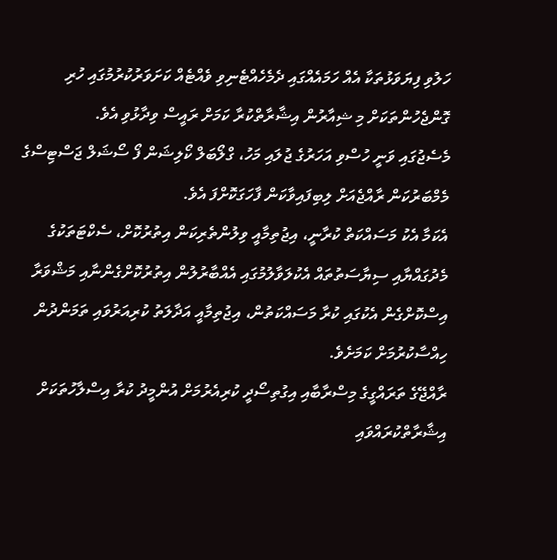ހަލުވި ފިޔަވަޅުތަކާ އެއް ހަމައެއްގައި ދެމެހެއްޓެނިވި ވެއްޓެއް ކަށަވަރުކުރުމުގައި ހުރި ގޮންޖެހުންތަކަށް މި ޝިއާރުން އިޝާރާތްކުރާ ކަމަށް ރައީސް ވިދާޅުވި އެވެ.
މެސެޖުގައި ވަނީ ހުސްވި އަހަރުގެ ޖުލައި މަހު، ގްލޯބަލް ކޯލިޝަން ފޯ ސޯޝަލް ޖަސްޓިސްގެ މެމްބަރުކަން ރާއްޖެއަށް ލިބިފައިވާކަން ފާހަގަކޮށްފަ އެވެ.
އެކަމާ އެކު މަސައްކަތް ކުރާނީ، އިޖުތިމާއީ ވިލުންތެރިކަން އިތުރުކޮށް، ސެކްޓަތަކުގެ މެދުގައްޔާއި ސިޔާސަތުތައް އެކުލަވާލުމުގައި އެއްބާރުލުން އިތުރުކޮށްގެންނާއި މަޝްވަރާ އިސްކޮށްގެން އެކުގައި ކުރާ މަސައްކަތުން، އިޖުތިމާއީ އަދާލަތު ކުރިއަރުވައި ތަމަންދުން ހިއްސާކުރުމަށް ކަމަށެވެ.
ރާއްޖޭގެ ތަރައްގީގެ މިސްރާބާއި އިގުތިސޯދީ ކުރިއެރުމަށް އުންމީދު ކުރާ އިސްލާހުތަކަށް އިޝާރާތްކުރައްވައި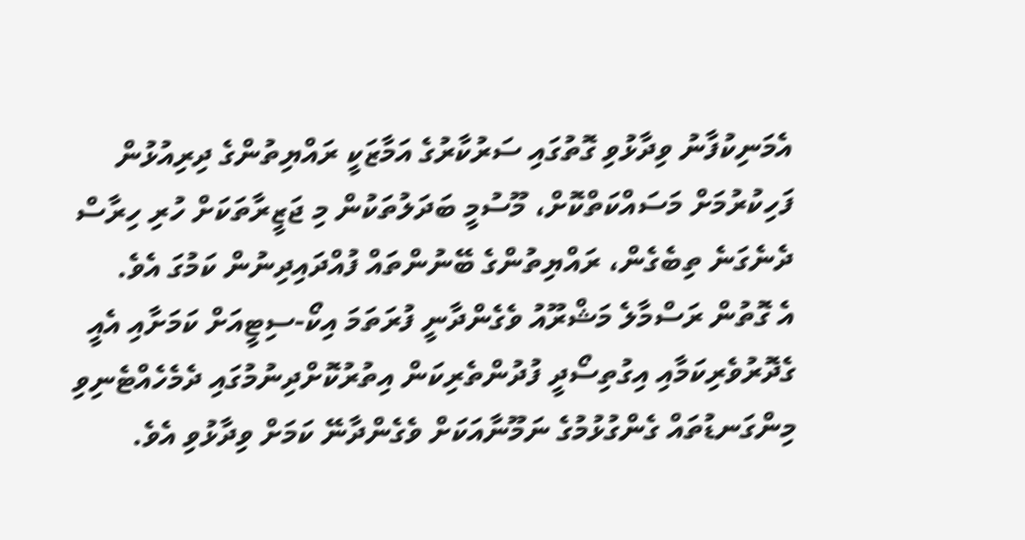އެމަނިކުފާނު ވިދާޅުވި ގޮތުގައި ސަރުކާރުގެ އަމާޒަކީ ރައްޔިތުންގެ ދިރިއުޅުން ފަހިކުރުމަށް މަސައްކަތްކޮށް، މޫސުމީ ބަދަލުތަކުން މި ޖަޒީރާތަކަށް ހުރި ހިރާސް ދެނެގަނެ ތިބެގެން، ރައްޔިތުންގެ ބޭނުންތައް ފުއްދައިދިނުން ކަމުގަ އެވެ.
އެ ގޮތުން ރަސްމާލެ މަޝްރޫއު ވެގެންދާނީ ފުރަތަމަ އިކޯ-ސިޓީއަށް ކަމަށާއި އެއީ ގެދޮރުވެރިކަމާއި އިގުތިސޯދީ ފުދުންތެރިކަން އިތުރުކޮށްދިނުމުގައި ދެމެހެއްޓެނިވި މިންގަނޑުތައް ގެންގުޅުމުގެ ނަމޫނާއަކަށް ވެގެންދާނޭ ކަމަށް ވިދާޅުވި އެވެ.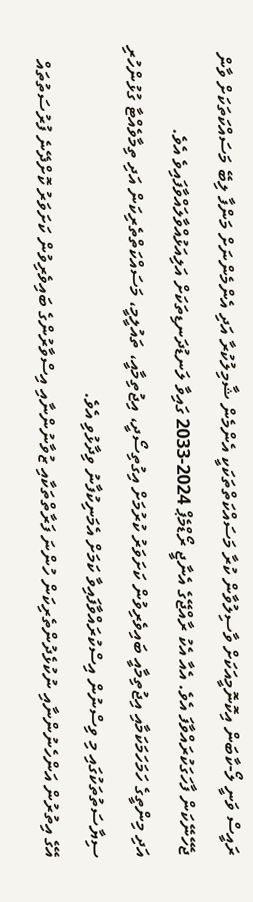ރައީސް ވަނީ ލޯ-ކާބަން އިކޮނޮމީއަކަށް ވާސިލުވާން ކުރާ މަސައްކަތްތަކަކީ އެންމެން ޝާމިލުކުރާ އަދި އެންމެންނަށް މަންފާ ލިބޭ މަސައްކަތަކަށް ވާން ޖެހޭނޭކަން ފާހަގަކުރައްވާފަ އެވެ. އެއާ އެކު ރާއްޖޭގެ އެނާޖީ ރޯޑްމެޕް 2024-2033 ގައިވާ ލަނޑުދަނޑިތަކަށް އަލިއަޅުއްވާލައްވާފައިވެ އެވެ.
އަދި މިންތީގެ ހަމަހަމަކަމާއި އިޖުތިމާއީ ބައިވެރިވުން ކަށަވަރު ކުރުމަށް އިގުތިސޯދީ، އިޖުތިމާއީ، ތައުލީމީ، މަސައްކަތްތެރިކަން އަދި ތިމާވެއްޓާ ގުޅުންހުރި ސިޔާސަތުތަކުގައި މި ވިސްނުން އިސްކުރައްވާފައިވާ ކަމަށް އެމަނިކުފާނު ވިދާޅުވި އެވެ.
އޭގެ އިތުރުން އަންހެނުންނާއި ނުކުޅެދުންތެރިކަން ހުންނަ ފަރާތްތަކާއި ޒުވާނުންނާއި އިސްވާރުންގެ ބައިވެރިވުން ކަށަވަރު ކޮށްދޭނެ ފުރުސަތުތައް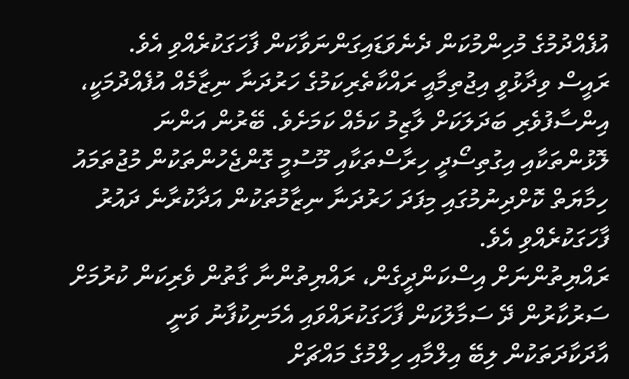އުފެއްދުމުގެ މުހިންމުކަން ދެނެވަޑައިގަންނަވާކަން ފާހަގަކުރެއްވި އެވެ.
ރައީސް ވިދާޅުވީ އިޖުތިމާއީ ރައްކާތެރިކަމުގެ ހަރުދަނާ ނިޒާމެއް އުފެއްދުމަކީ، އިންސާފުވެރި ބަދަލަކަށް ލާޒިމު ކަމެއް ކަމަށެވެ. ބޭރުން އަންނަ ލޮޅުންތަކާއި އިގުތިސޯދީ ހިރާސްތަކާއި މޫސުމީ ގޮންޖެހުންތަކުން މުޖުތަމައު ހިމާޔަތް ކޮށްދިނުމުގައި މިފަދަ ހަރުދަނާ ނިޒާމުތަކުން އަދާކުރާނެ ދައުރު ފާހަގަކުރެއްވި އެވެ.
ރައްޔިތުންނަށް އިސްކަންދީގެން، ރައްޔިތުންނާ ގާތުން ވެރިކަން ކުރުމަށް ސަރުކާރުން ދޭ ސަމާލުކަން ފާހަގަކުރައްވައި އެމަނިކުފާނު ވަނީ އާދަކާދަތަކުން ލިބޭ އިލްމާއި ހިލްމުގެ މައްޗަށް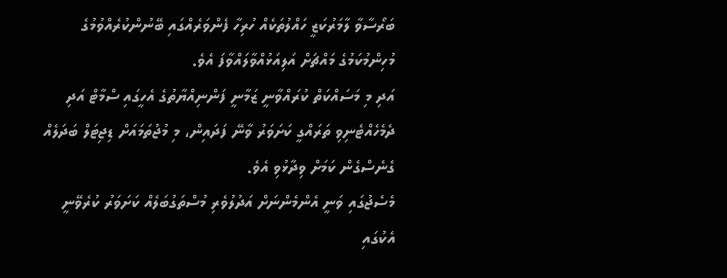ބަރޯސާވާ ލާމަރުކަޒީ ހައްލުތަކެއް ހުރިހާ ފެންވަރެއްގައި ބޭނުންކުރެއްވުމުގެ މުހިންމުކަމުގެ މައްޗަށް އަލިއަޅުއްވާލައްވާފަ އެވެ.
އަދި މި މަސައްކަތް ކުރައްވާނީ ޒަމާނީ ފަންނިއްޔާތުގެ އެހީގައި ސްމާޓް އަދި ދެމެހެއްޓެނިވި ތަރައްގީ ކަށަވަރު ވާނޭ ފަދައިން، މި މުޖުތަމައަށް ޑިޖިޓަލް ބަދަލެއް ގެނެސްގެން ކަމަށް ވިދާޅުވި އެވެ.
މެސެޖުގައި ވަނީ އެންމެންނަށް އަދުލުވެރި މުސްތަގުބަލެއް ކަށަވަރު ކުރެވޭނީ އެކުގައި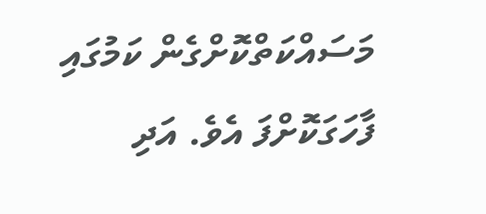މަސައްކަތްކޮށްގެން ކަމުގައި ފާހަގަކޮށްފަ އެވެ. އަދި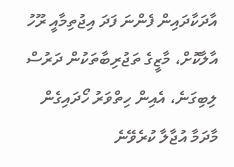އާދަކާދައިން ފެންނަ ފަދަ އިޖުތިމާއީ ރޫހު އާލާކޮށް، މާޒީގެ ތަޖުރިބާތަކުން ދަރުސް ލިބިގަނެ، އެއިން ހިތްވަރު ހޯދައިގެން މާދަމާ އުޖާލާ ކުރެވޭނެ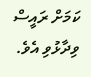ކަމަށް ރައީސް ވިދާޅުވި އެވެ.